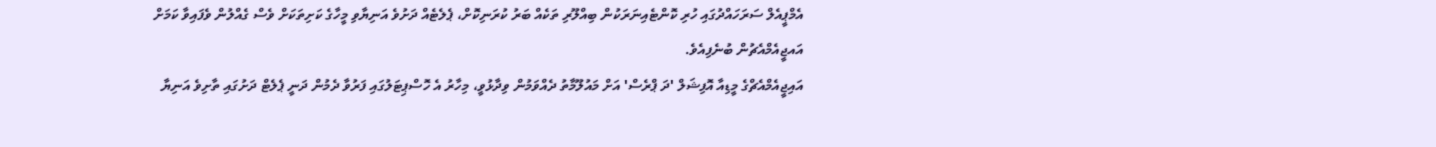އެމްޕީއެލް ސަރަހައްދުގައި ހުރި ކޮންޓެއިނަރަކުން ބިއްލޫރި ތަކެއް ބަރު ކުރަނިކޮށް، ޕެލެޓެއް ދަށުވެ އަނިޔާވި މީހާގެ ކަށިތަކަށް ވެސް ގެއްލުން ވެފައިވާ ކަމަށް އައޖީއެމްއެޗުން ބުނެފިއެވެ.
އައިޖީއެމްއެޗްގެ މީޑިއާ އޮފިޝަލް 'ދަ ޕްރެސް' އަށް މައުލޫމާތު ދެއްވަމުން ވިދާޅުވީ، މިހާރު އެ ހޮސްޕިޓަލުގައި ފަރުވާ ދެމުން ދަނީ ޕެލެޓް ދަށުގައި ތާށިވެ އަނިޔާ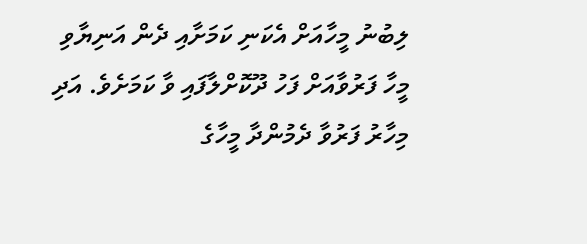ލިބުނު މީހާއަށް އެކަނި ކަމަށާއި ދެން އަނިޔާވި މީހާ ފަރުވާއަށް ފަހު ދޫކޮށްލާފައި ވާ ކަމަށެވެ. އަދި މިހާރު ފަރުވާ ދެމުންދާ މީހާގެ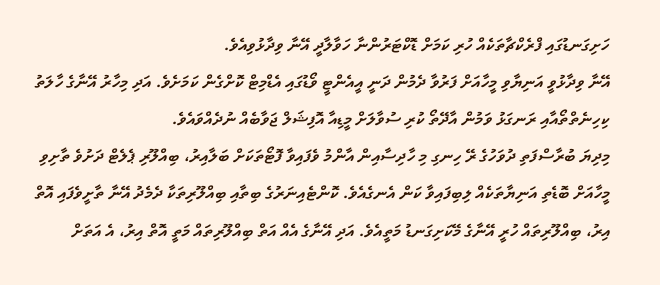ހަށިގަނޑުގައި ފްރެކްޗާތަކެއް ހުރި ކަމަށް ޑޮކްޓަރުންނާ ހަވާލާދީ އޭނާ ވިދާޅުވިއެވެ.
އޭނާ ވިދާޅުވީ އަނިޔާވި މީހާއަށް ފަރުވާ ދެމުން ދަނީ އީއެންޓީ ވޯޑުގައި އެޑްމިޓް ކޮށްގެން ކަމަށެވެ. އަދި މިހާރު އޭނާގެ ހާލަތު ކިހިނެތްތޯއާއި ރަނގަޅު ވަމުން އާދޭތޯ ކުރި ސުވާލަށް މީޑިއާ އޮފިޝަލް ޖަވާބެއް ނުދެއްވައެވެ.
މިދިޔަ ބުރާސްފަތި ދުވަހުގެ ރޭ ހިނގި މި ހާދިސާއިން އާންމު ވެފައިވާ ފޮޓޯތަކަށް ބަލާއިރު، ބިއްލޫރި ޕެލެޓް ދަށުވެ ތާށިވި މީހާއަށް ބޮޑެތި އަނިޔާތަކެއް ލިބިފައިވާ ކަން އެނގެއެވެ. ކޮންޓެއިނަރުގެ ބިތާއި ބިއްލޫރިތަކާ ދެމެދު އޭނާ ތާށީވެފައި އޮތް އިރު، ބިއްލޫރިތައް ހުރީ އޭނާގެ މޭކަށިގަނޑު މަތީއެވެ. އަދި އޭނާގެ އެއް އަތް ބިއްލޫރިތައް މަތީ އޮތް އިރު، އެ އަތަށް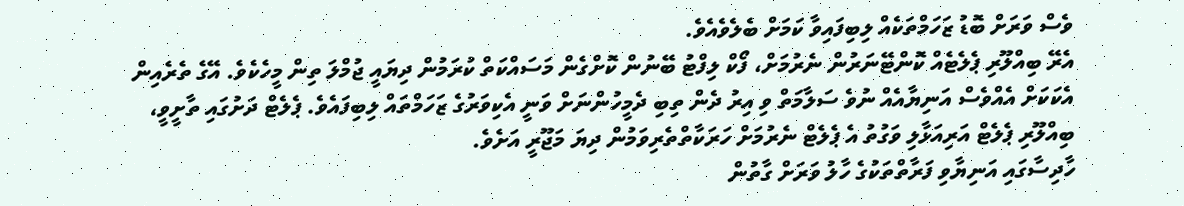ވެސް ވަރަށް ބޮޑު ޒަހަމްތަކެއް ލިބިފައިވާ ކަމަށް ބެލެވެއެވެ.
އެރޭ ބިއްލޫރި ޕެލެޓެއް ކޮންޓޭނަރުން ނެރުމަށް، ފޯކް ލިފްޓު ބޭނުން ކޮށްގެން މަސައްކަތް ކުރަމުން ދިޔައީ ޖުމްލަ ތިން މީހެކެވެ. އޭގެ ތެރެއިން އެކަކަށް އެއްވެސް އަނިޔާއެއް ނުވެ ސަލާމަތް ވި އިރު ދެން ތިބި ދެމީހުންނަށް ވަނީ އެކިވަރުގެ ޒަހަމްތައް ލިބިފައެވެ. ޕެލެޓް ދަށުގައި ތާށީވީ، ބިއްލޫރި ޕެލެޓް އަރިއަޅާލި ވަގުތު އެ ޕެލެޓް ނެރުމަށް ހަރަކާތްތެރިވަމުން ދިޔަ މަޖޫރީ އަށެވެ.
ހާދިސާގައި އަނިޔާވި ފަރާތްތަކުގެ ހާލު ވަރަށް ގާތުން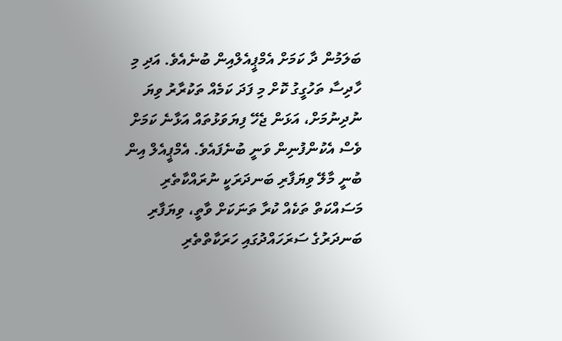ބަލަމުން ދާ ކަމަށް އެމްޕީއެލްއިން ބުނެއެވެ. އަދި މި ހާދިސާ ތަހުގީގު ކޮށް މި ފަދަ ކަމެއް ތަކުރާރު ވިޔަ ނުދިނުމަށް، އަޅަން ޖެހޭ ފިޔަވަޅުތައް އަޅާނެ ކަމަށް ވެސް އެކުންފުނިން ވަނީ ބުނެފައެވެ. އެމްޕީއެލް އިން ބުނީ މާލޭ ވިޔަފާރި ބަނދަރަކީ ނުރައްކާތެރި މަސައްކަތް ތަކެއް ކުރާ ތަނަކަށް ވާތީ، ވިޔަފާރި ބަނދަރުގެ ސަރަހައްދުގައި ހަރަކާތްތެރި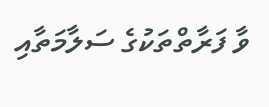ވާ ފަރާތްތަކުގެ ސަލާމަތާއި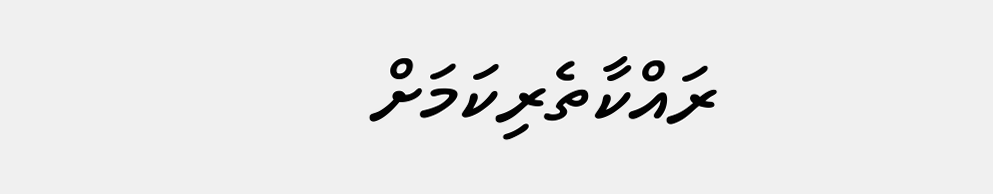ރައްކާތެރިކަމަށް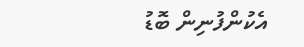އެކުންފުނިން ބޮޑު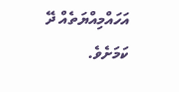އަހައްމިއްޔަތެއް ދޭ ކަމަށެވެ.